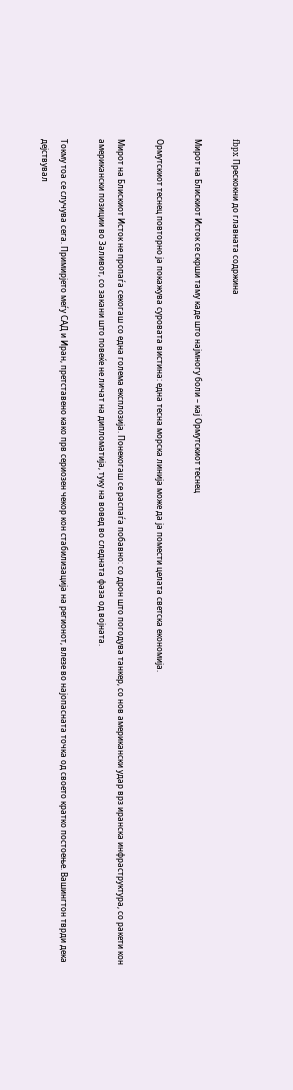fbpx Прескокни до главната содржина

Мирот на Блискиот Исток се скрши таму каде што најмногу боли – кај Ормутскиот теснец

Ормутскиот теснец повторно ја покажува суровата вистина: една тесна морска линија може да ја помести целата светска економија.

Мирот на Блискиот Исток не пропаѓа секогаш со една голема експлозија. Понекогаш се распаѓа побавно: со дрон што погодува танкер, со нов американски удар врз иранска инфраструктура, со ракети кон американски позиции во Заливот, со закани што повеќе не личат на дипломатија, туку на вовед во следната фаза од војната.

Токму тоа се случува сега. Примирјето меѓу САД и Иран, претставено како прв сериозен чекор кон стабилизација на регионот, влезе во најопасната точка од своето кратко постоење. Вашингтон тврди дека дејствувал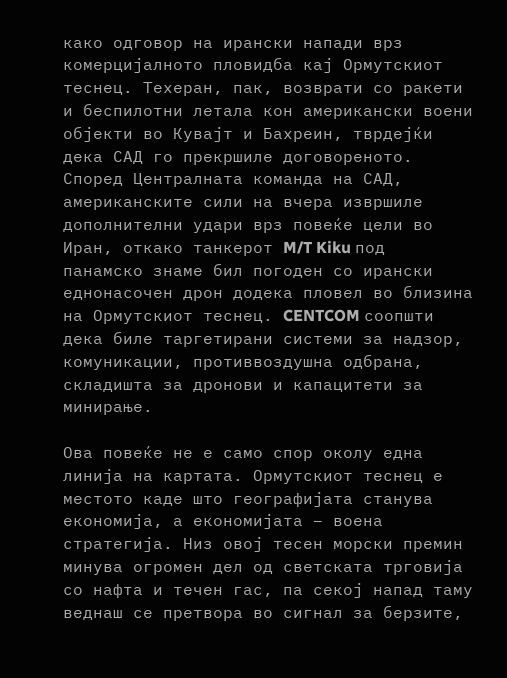како одговор на ирански напади врз комерцијалното пловидба кај Ормутскиот теснец. Техеран, пак, возврати со ракети и беспилотни летала кон американски воени објекти во Кувајт и Бахреин, тврдејќи дека САД го прекршиле договореното. Според Централната команда на САД, американските сили на вчера извршиле дополнителни удари врз повеќе цели во Иран, откако танкерот M/T Kiku под панамско знаме бил погоден со ирански еднонасочен дрон додека пловел во близина на Ормутскиот теснец. CENTCOM соопшти дека биле таргетирани системи за надзор, комуникации, противвоздушна одбрана, складишта за дронови и капацитети за минирање.

Ова повеќе не е само спор околу една линија на картата. Ормутскиот теснец е местото каде што географијата станува економија, а економијата – воена стратегија. Низ овој тесен морски премин минува огромен дел од светската трговија со нафта и течен гас, па секој напад таму веднаш се претвора во сигнал за берзите,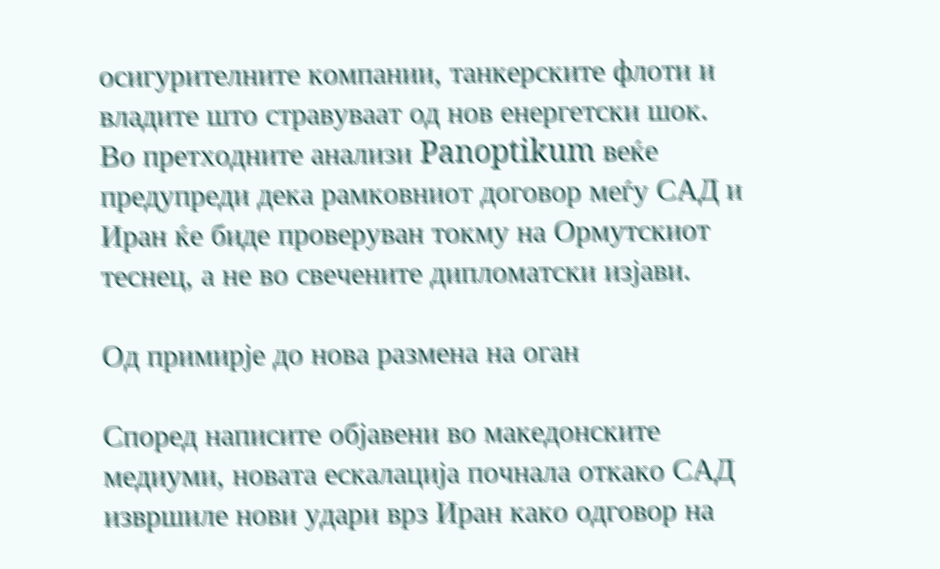осигурителните компании, танкерските флоти и владите што стравуваат од нов енергетски шок. Во претходните анализи Panoptikum веќе предупреди дека рамковниот договор меѓу САД и Иран ќе биде проверуван токму на Ормутскиот теснец, а не во свечените дипломатски изјави.

Од примирје до нова размена на оган

Според написите објавени во македонските медиуми, новата ескалација почнала откако САД извршиле нови удари врз Иран како одговор на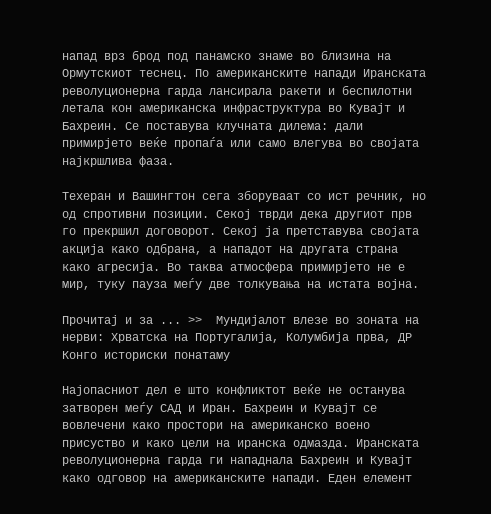напад врз брод под панамско знаме во близина на Ормутскиот теснец. По американските напади Иранската револуционерна гарда лансирала ракети и беспилотни летала кон американска инфраструктура во Кувајт и Бахреин. Се поставува клучната дилема: дали примирјето веќе пропаѓа или само влегува во својата најкршлива фаза.

Техеран и Вашингтон сега зборуваат со ист речник, но од спротивни позиции. Секој тврди дека другиот прв го прекршил договорот. Секој ја претставува својата акција како одбрана, а нападот на другата страна како агресија. Во таква атмосфера примирјето не е мир, туку пауза меѓу две толкувања на истата војна.

Прочитај и за ... >>  Мундијалот влезе во зоната на нерви: Хрватска на Португалија, Колумбија прва, ДР Конго историски понатаму

Најопасниот дел е што конфликтот веќе не останува затворен меѓу САД и Иран. Бахреин и Кувајт се вовлечени како простори на американско воено присуство и како цели на иранска одмазда. Иранската револуционерна гарда ги нападнала Бахреин и Кувајт како одговор на американските напади. Еден елемент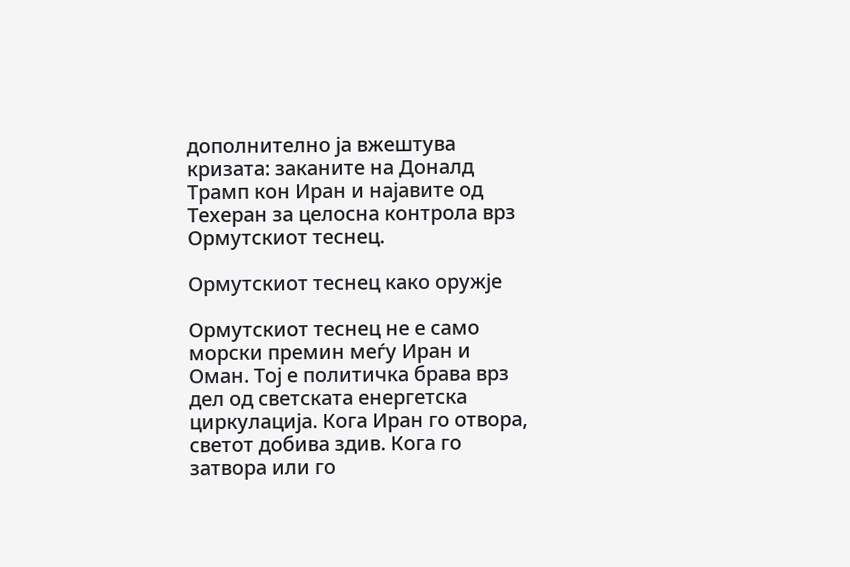дополнително ја вжештува кризата: заканите на Доналд Трамп кон Иран и најавите од Техеран за целосна контрола врз Ормутскиот теснец.

Ормутскиот теснец како оружје

Ормутскиот теснец не е само морски премин меѓу Иран и Оман. Тој е политичка брава врз дел од светската енергетска циркулација. Кога Иран го отвора, светот добива здив. Кога го затвора или го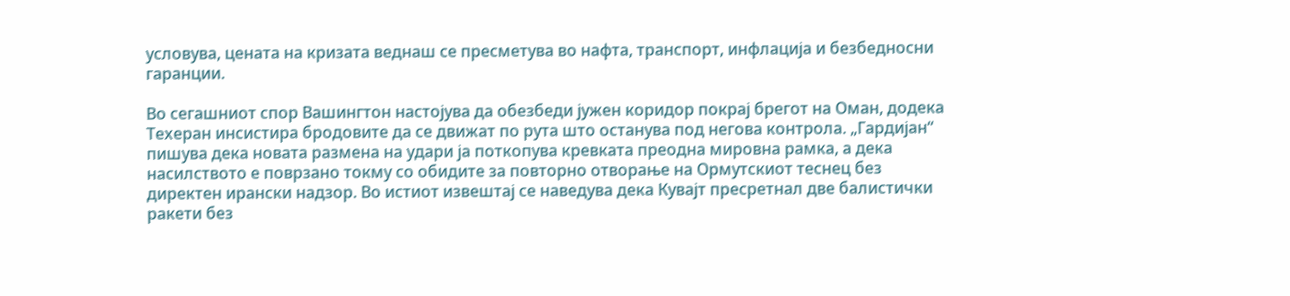условува, цената на кризата веднаш се пресметува во нафта, транспорт, инфлација и безбедносни гаранции.

Во сегашниот спор Вашингтон настојува да обезбеди јужен коридор покрај брегот на Оман, додека Техеран инсистира бродовите да се движат по рута што останува под негова контрола. „Гардијан“ пишува дека новата размена на удари ја поткопува кревката преодна мировна рамка, а дека насилството е поврзано токму со обидите за повторно отворање на Ормутскиот теснец без директен ирански надзор. Во истиот извештај се наведува дека Кувајт пресретнал две балистички ракети без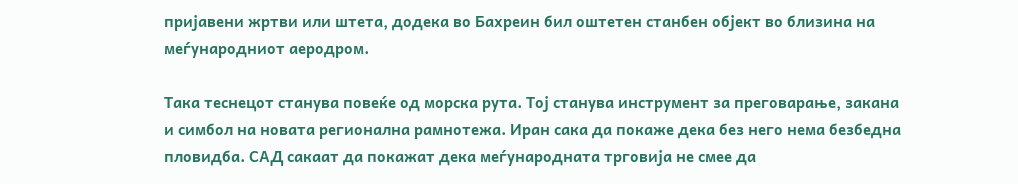пријавени жртви или штета, додека во Бахреин бил оштетен станбен објект во близина на меѓународниот аеродром.

Така теснецот станува повеќе од морска рута. Тој станува инструмент за преговарање, закана и симбол на новата регионална рамнотежа. Иран сака да покаже дека без него нема безбедна пловидба. САД сакаат да покажат дека меѓународната трговија не смее да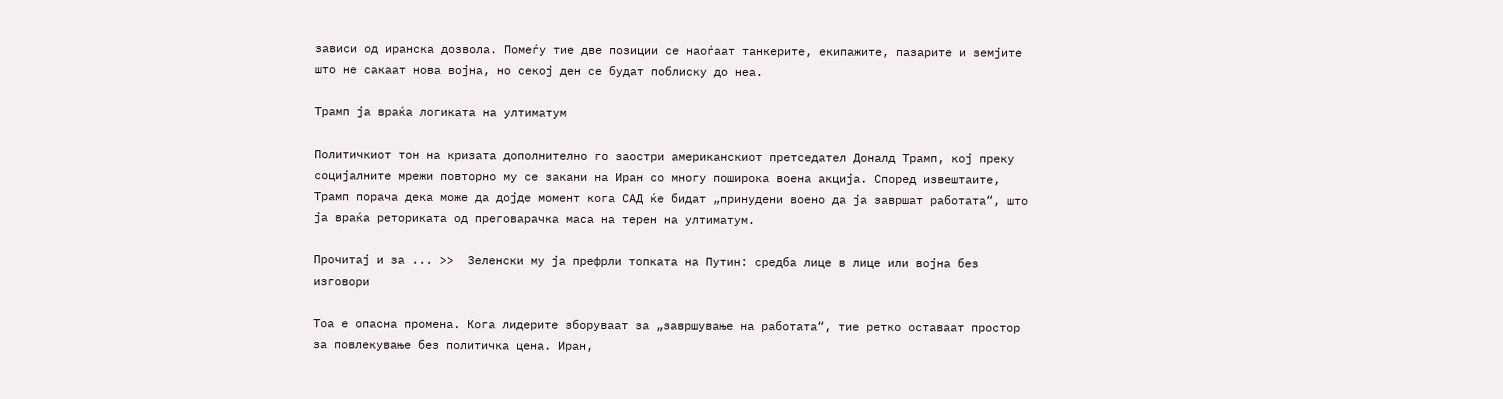зависи од иранска дозвола. Помеѓу тие две позиции се наоѓаат танкерите, екипажите, пазарите и земјите што не сакаат нова војна, но секој ден се будат поблиску до неа.

Трамп ја враќа логиката на ултиматум

Политичкиот тон на кризата дополнително го заостри американскиот претседател Доналд Трамп, кој преку социјалните мрежи повторно му се закани на Иран со многу поширока воена акција. Според извештаите, Трамп порача дека може да дојде момент кога САД ќе бидат „принудени воено да ја завршат работата“, што ја враќа реториката од преговарачка маса на терен на ултиматум.

Прочитај и за ... >>  Зеленски му ја префрли топката на Путин: средба лице в лице или војна без изговори

Тоа е опасна промена. Кога лидерите зборуваат за „завршување на работата“, тие ретко оставаат простор за повлекување без политичка цена. Иран,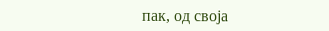пак, од своја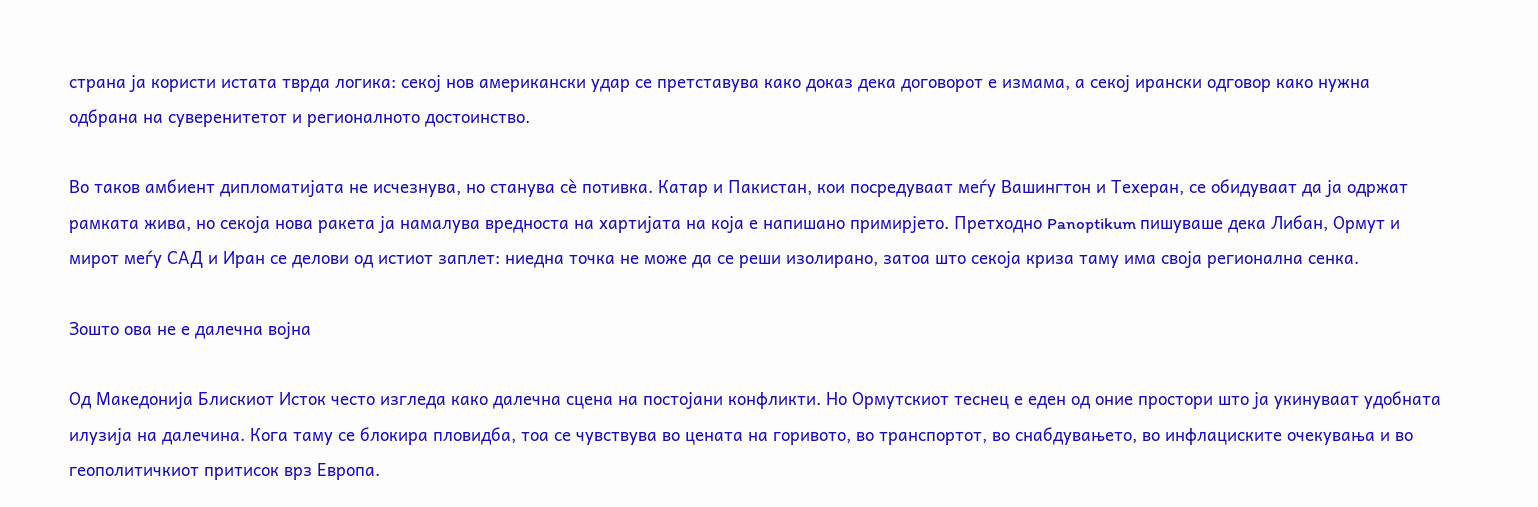страна ја користи истата тврда логика: секој нов американски удар се претставува како доказ дека договорот е измама, а секој ирански одговор како нужна одбрана на суверенитетот и регионалното достоинство.

Во таков амбиент дипломатијата не исчезнува, но станува сè потивка. Катар и Пакистан, кои посредуваат меѓу Вашингтон и Техеран, се обидуваат да ја одржат рамката жива, но секоја нова ракета ја намалува вредноста на хартијата на која е напишано примирјето. Претходно Panoptikum пишуваше дека Либан, Ормут и мирот меѓу САД и Иран се делови од истиот заплет: ниедна точка не може да се реши изолирано, затоа што секоја криза таму има своја регионална сенка.

Зошто ова не е далечна војна

Од Македонија Блискиот Исток често изгледа како далечна сцена на постојани конфликти. Но Ормутскиот теснец е еден од оние простори што ја укинуваат удобната илузија на далечина. Кога таму се блокира пловидба, тоа се чувствува во цената на горивото, во транспортот, во снабдувањето, во инфлациските очекувања и во геополитичкиот притисок врз Европа.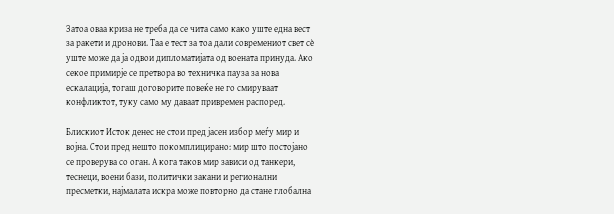Затоа оваа криза не треба да се чита само како уште една вест за ракети и дронови. Таа е тест за тоа дали современиот свет сè уште може да ја одвои дипломатијата од воената принуда. Ако секое примирје се претвора во техничка пауза за нова ескалација, тогаш договорите повеќе не го смируваат конфликтот, туку само му даваат привремен распоред.

Блискиот Исток денес не стои пред јасен избор меѓу мир и војна. Стои пред нешто покомплицирано: мир што постојано се проверува со оган. А кога таков мир зависи од танкери, теснеци, воени бази, политички закани и регионални пресметки, најмалата искра може повторно да стане глобална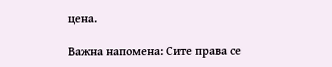цена.

Важна напомена: Сите права се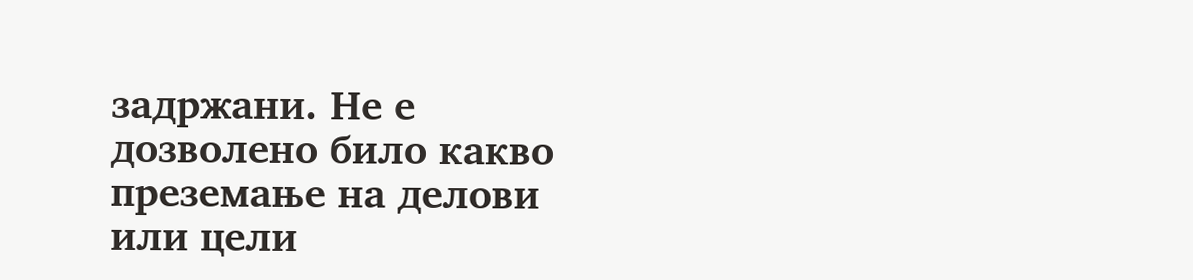задржани. Не е дозволено било какво преземање на делови или цели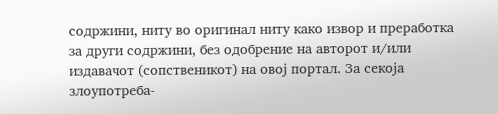содржини, ниту во оригинал ниту како извор и преработка за други содржини, без одобрение на авторот и/или издавачот (сопственикот) на овој портал. За секоја злоупотреба-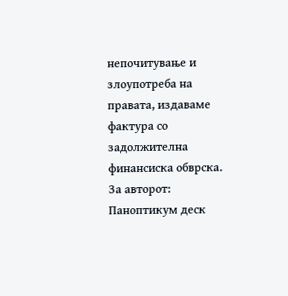непочитување и злоупотреба на правата, издаваме фактура со задолжителна финансиска обврска.
За авторот: Паноптикум деск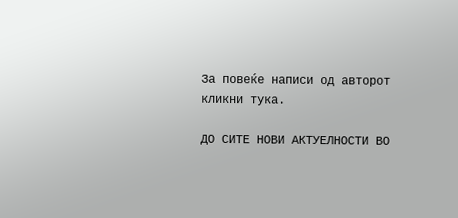За повеќе написи од авторот кликни тука.

ДО СИТЕ НОВИ АКТУЕЛНОСТИ ВО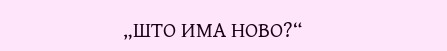„ШТО ИМА НОВО?“